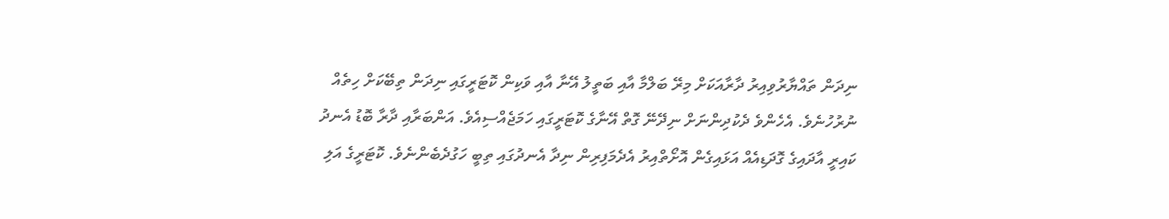ނިދަން ތައްޔާރުވިއިރު ދާރާއަކަށް މިރޭ ބަލްމާ އާއި ބަތީލު އޭނާ އާއި ވަކިން ކޮޓަރީގައި ނިދަން ތިބޭކަށް ހިތެއް ނުރުހުނެވެ. އެހެންވެ ދެކުދިންނަށް ނިދޭނޭ ގޮތް އޭނާގެ ކޮޓަރީގައި ހަމަޖެއްސިއެވެ. އަންބަރާއި ދާރާ ބޮޑު އެނދު ކައިރީ އާދައިގެ ގޮދަޑިއެއް އަޅައިގެން އޮށޯތްއިރު އެދެމަފިރިން ނިދާ އެނދުގައި ތިބީ ހަގުދެބެންނެވެ. ކޮޓަރީގެ އަލި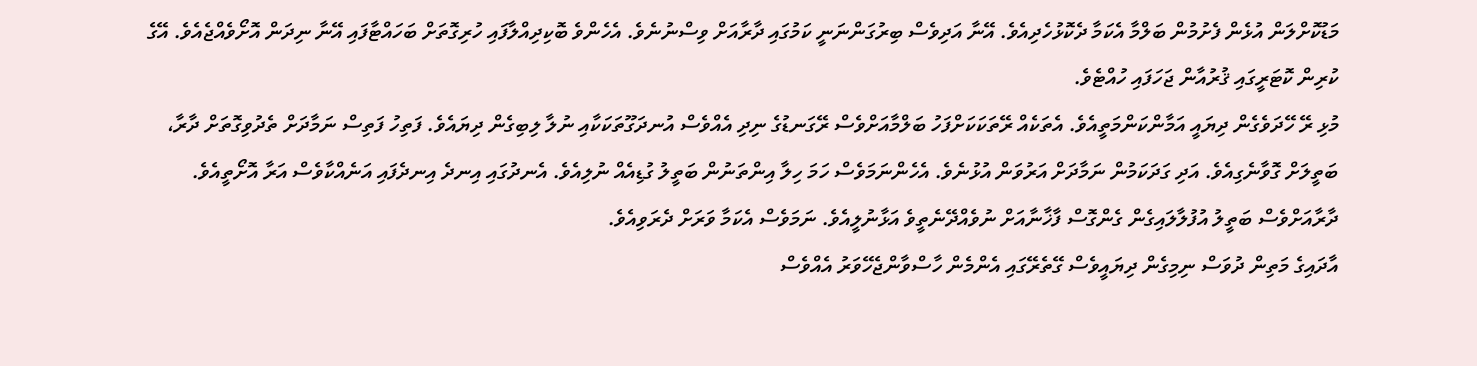މަޑުކޮށްލަން އުޅެން ފެށުމުން ބަލްމާ އެކަމާ ދެކޮޅުހެދިއެވެ. އޭނާ އަދިވެސް ބިރުގަންނަނީ ކަމުގައި ދާރާއަށް ވިސްނުނެވެ. އެހެންވެ ބޮކިދިއްލާފައި ހުރިގޮތަށް ބަހައްޓާފައި އޭނާ ނިދަން އޮށޯވެއްޖެއެވެ. އޭގެ ކުރިން ކޮޓަރީގައި ޤުރުއާން ޖަހަފައި ހުއްޓެވެ.
މުޅި ރޭ ހޭދަވެގެން ދިޔައީ އަމާންކަންމަތީއެވެ. އެތަކެއް ރޭތަކަކަށްފަހު ބަލްމާއަށްވެސް ރޭގަނޑުގެ ނިދި އެއްވެސް އުނދަގޫތަކަކާއި ނުލާ ލިބިގެން ދިޔައެވެ. ފަތިހު ފަތިސް ނަމާދަށް ތެދުވިގޮތަށް ދާރާ، ބަތީލަށް ގޮވާނެގިއެވެ. އަދި ގަދަކަމުން ނަމާދަށް އަރުވަން އުޅުނެވެ. އެހެންނަމަވެސް ހަމަ ހިލާ އިންތަނުން ބަތީލު ގުޑިއެއް ނުލިއެވެ. އެނދުގައި އިނދެ އިނދެފައި އަނެއްކާވެސް އަރާ އޮށޯތީއެވެ. ދާރާއަށްވެސް ބަތީލު އުފުލާލައިގެން ގެންގޮސް ފާޚާނާއަށް ނުވެއްދޭނެތީވެ އަޅާނުލީއެވެ. ނަމަވެސް އެކަމާ ވަރަށް ދެރަވިއެވެ.
އާދައިގެ މަތިން ދުވަސް ނިމިގެން ދިޔައީވެސް ގޭތެރޭގައި އެންމެން ހާސްވާންޖެހޭވަރު އެއްވެސް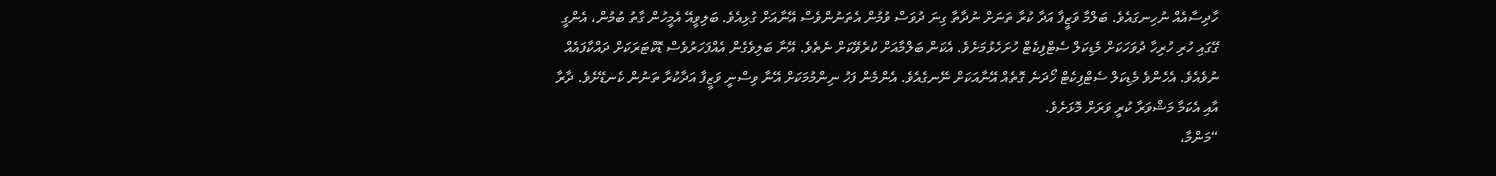ހާދިސާއެއް ނުހިނގައެވެ. ބަލްމާ ވަޒީފާ އަދާ ކުރާ ތަނަށް ނުދާތާ ގިނަ ދުވަސް ވުމުން އެތަނުންވެސް އޭނާއަށް ގުޅިއެވެ. ބަލިވީއޭ އެމީހުން ގާތު ބުމުން، އެންގީ ގޭގައި ހުރި ހުރިހާ ދުވަހަކަށް މެޑިކަލް ސެޓްފިކެޓް ހުށަހެޅުމަށެވެ. އެކަން ބަލްމާއަށް ކުރެވޭކަށް ނެތެވެ. އޭނާ ބަލިވެގެން އެއްފަހަރުވެސް ޑޮކްޓަރަކަށް ދައްކާފައެއް ނުވެއެވެ. އެހެންވެ މެޑިކަލް ސެޓްފިކެޓް ހޯދަނެ ގޮތެއް އޭނާއަކަށް ނޭނގެއެވެ. އެންމެން ފަހު ނިންމުމަކަށް އޭނާ ވިސްނީ ވަޒީފާ އަދާކުރާ ތަނުން ކެނޑޭށެވެ. ދާރާ އާއި އެކަމާ މަޝްވަރާ ކުރީ ވަރަށް މޮޅަށެވެ.
“މަންމާ،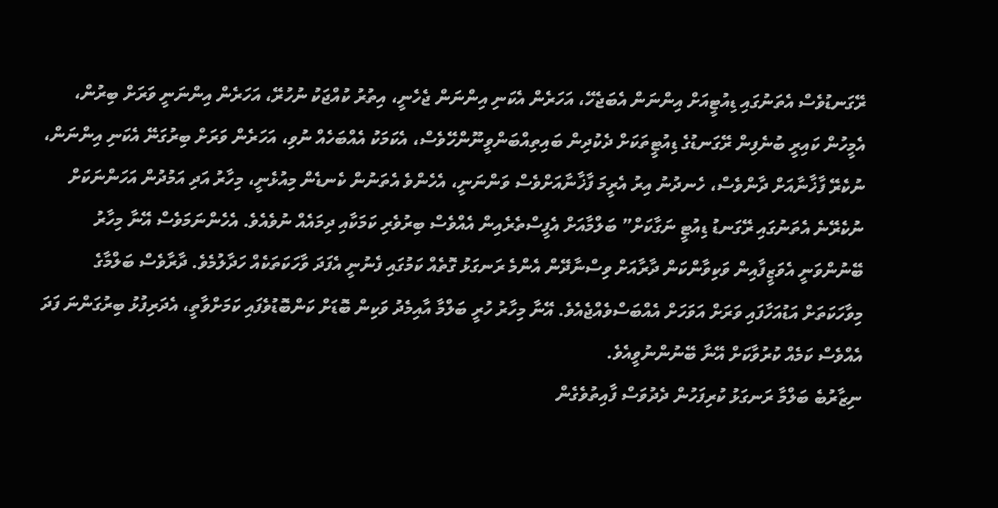ރޭގަނޑުވެސް އެތަނުގައި ޑިއުޓީއަށް އިންނަން އެބަޖެހޭ، އަހަރެން އެކަނި އިންނަން ޖެހެނީ، އިތުރު ކުއްޖަކު ނުހުރޭ، އަހަރެން އިންނަނީ ވަރަށް ބިރުން، އެމީހުން ކައިރީ ބުނެފިން ރޭގަނޑުގެ ޑިއުޓީތަކަށް ދެކުދިން ބައިތިއްބަންވީނޫންހޭވެސް، އެކަމަކު އެއްބަހެއް ނުވި، އަހަރެން ވަރަށް ބިރުގަނޭ އެކަނި އިންނަން، ނުކެރޭ ފާޚާނާއަށް ދާންވެސް، ހެނދުނު އިރު އެރީމަ ފާޚާނާއަށްވެސް ވަންނަނީ، އެހެންވެ އެތަނުން ކެނޑެން މިއުޅެނީ، މިހާރު އަދި އަމުދުން އަހަންނަކަށް ނުކެރޭނެ އެތަނުގައި ރޭގަނޑު ޑިއުޓީ ނަގާކަށް” ބަލްމާއަށް އެފީސްތެރެއިން އެއްވެސް ބިރުވެރި ކަމަކާއި ދިމައެއް ނުވެއެވެ. އެހެންނަމަވެސް އޭނާ މިހާރު ބޭނުންވަނީ އެވަޒީފާއިން ވަކިވާންކަން ދާރާއަށް ވިސްނާދޭން އެންމެ ރަނގަޅު ގޮތެއް ކަމުގައި ފެނުނީ އެފަދަ ވާހަކަތަކެއް ހަދާލުމެވެ. ދާރާވެސް ބަލްމާގެ މިވާހަކަތަށް އަޑުއަހާފައި ވަރަށް އަވަހަށް އެއްބަސްވެއްޖެއެވެ. އޭނާ މިހާރު ހުރީ ބަލްމާ އާއިމެދު ވަކިން ބޮޑަށް ކަންބޮޑުވެފައި ކަމަށްވާތީ، އެދަރިފުޅު ބިރުގަންނަ ފަދަ އެއްވެސް ކަމެއް ކުރުވާކަށް އޭނާ ބޭނުންނުވީއެވެ.
ނިޒާރުބެ ބަލްމާ ރަނގަޅު ކުރިފަހުން ދެދުވަސް ފާއިތުވެގެން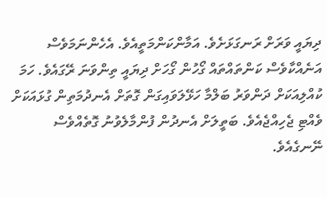ދިޔައީ ވަރަށް ރަނގަޅަށެވެ. އަމާންކަންމަތީއެވެ. އެހެންނަމަވެސް އަނެއްކާވެސް ކަންތައްތައް ގޯހުން ގޯހަށް ދިޔައީ ތިންވަނަ ރޭގައެވެ. ހަމަ ކުއްލިއަކަށް ދަންވަރު ބަލްމާ ހަޅޭލަވައިގަން ގޮތަށް އެނދުމަތިން ގުޅައަކަށް ވެއްޓި ޖެހިއްޖެއެވެ. ބަތީލަށް އެނދުން ފުންމާލެވުނު ގޮތެއްވެސް ނޭނގެއެވެ.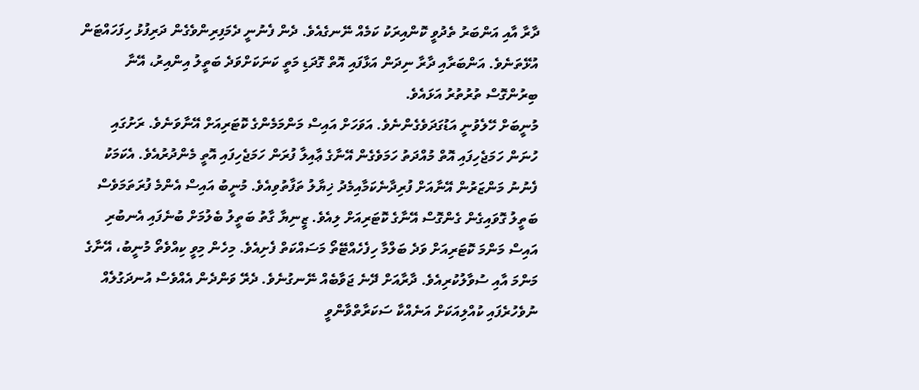ދާރާ އާއި އަންބަރު ތެދުވީ ކޮންއިރަކު ކަމެއް ނޭނގެއެވެ. ދެން ފެނުނީ ދެމަފިރިންވެގެން ދަރިފުޅު ހިފަހައްޓަން އުޅޭތަނެވެ. އަންބަރާއި ދާރާ ނިދަން އަޅާފައި އޮތް ގޮދަޑި މަތީ ކަނަކަށްވަދެ ބަތީލު އިންއިރު، އޭނާ ބިރުންގޮސް ތުރުތުރު އަޅައެވެ.
މުނީބަށް ހޭލެވުނީ އަޑުގަދަވެގެންނެވެ. އަވަހަށް އައިސް މަންމަމެންގެ ކޮޓަރިއަށް އޭނާވަނެވެ. ރަށުގައި ހުނަން ހަމަޖެހިފައި އޮތް މުއްދަތު ހަމަވެގެން އޭނާގެ ޢާއިލާ ފުރަން ހަމަޖެހިފައި އޮތީ މެންދުރުއެވެ. އެކަމަކު ފެނުނު މަންޒަރުން އޭނާއަށް ފުރިދާނެކަމާއިމެދު ޚިޔާލު ތަފާތުވިއެވެ. މުނީބު އައިސް އެންމެ ފުރަތަމަވެސް ބަތީލު ގޮވައިގެން ގެންގޮސް އޭނާގެ ކޮޓަރިއަށް ލިއެވެ. ޒީނިޔާ ގާތު ބަތީލު ބެލުމަށް ބުނެފައި އެނބުރި އައިސް މަންމަ ކޮޓަރިއަށް ވަދެ ބަލްމާ ހިފެހެއްޓޭތޯ މަސައްކަތް ފެށިއެވެ. މިހެން މިވީ ކިއްވެތޯ މުނީބު، އޭނާގެ މަންމަ އާއި ސުވާލުކުރިއެވެ. ދާރާއަށް ދޭނެ ޖަވާބެއް ނޭނގުނެވެ. ދެރޭ ވަންދެން އެއްވެސް އުނދަގުލެއް ނުވެހުރެފައި ކުއްލިއަކަށް އަނެއްކާ ސަކަރާތްވާންވީ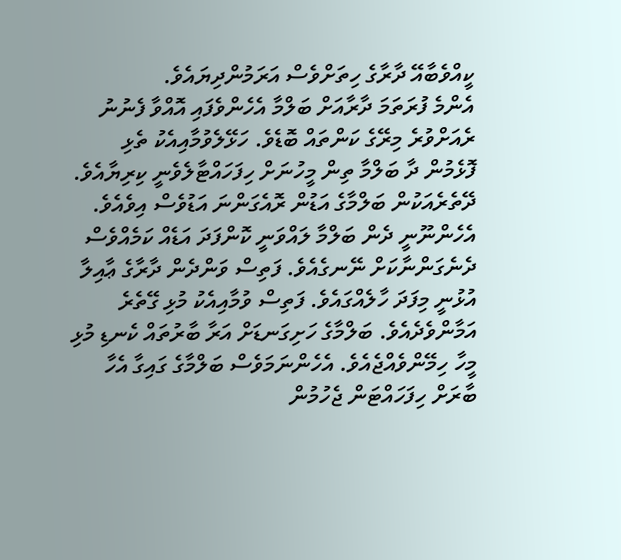ކީއްވެބާއޭ ދާރާގެ ހިތަށްވެސް އަރަމުންދިޔައެވެ.
އެންމެ ފުރަތަމަ ދާރާއަށް ބަލްމާ އެހެންވެފައި އޮއްވާ ފެނުނު ރެއަށްވުރެ މިރޭގެ ކަންތައް ބޮޑެވެ. ހަޅޭލެވުމާއިއެކު ތެޅި ފޮޅެމުން ދާ ބަލްމާ ތިން މީހުނަށް ހިފަހައްޓާލެވެނީ ކިރިޔާއެވެ. ދޭތެރެއަކުން ބަލްމާގެ އަޑުން ރޮއެގަންނަ އަޑުވެސް އިވެއެވެ. އެހެންނޫނީ ދެން ބަލްމާ ލައްވަނީ ކޮންފަދަ އަޑެއް ކަމެއްވެސް ދެނެގަންނާކަށް ނޭނގެއެވެ. ފަތިސް ވަންދެން ދާރާގެ ޢާއިލާ އުޅުނީ މިފަދަ ހާލެއްގައެވެ. ފަތިސް ވުމާއިއެކު މުޅި ގޭތެރެ އަމާންވެދެއެވެ. ބަލްމާގެ ހަށިގަނޑަށް އަރާ ބާރުތައް ކެނޑި މުޅި މީހާ ހިމޭންވެއްޖެއެވެ. އެހެންނަމަވެސް ބަލްމާގެ ގައިގާ އެހާ ބާރަށް ހިފަހައްޓަން ޖެހުމުން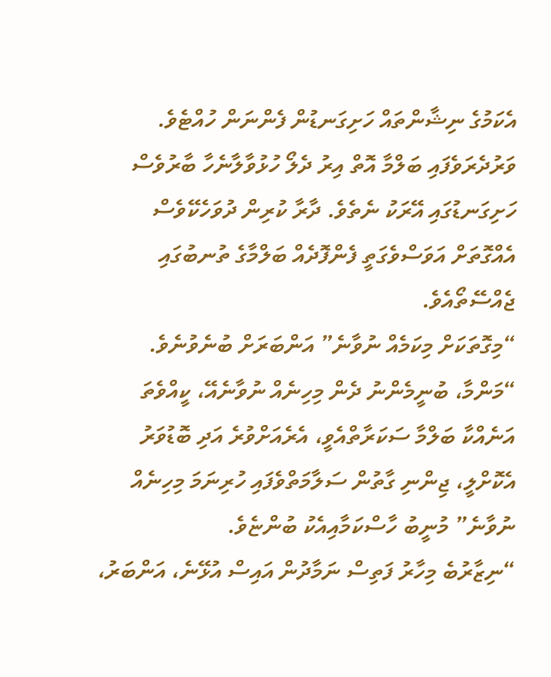އެކަމުގެ ނިޝާންތައް ހަށިގަނޑުން ފެންނަން ހުއްޓެވެ. ވަރުދެރަވެފައި ބަލްމާ އޮތް އިރު ދެލޯ ހުޅުވާލާނެހާ ބާރުވެސް ހަށިގަނޑުގައި އޭރަކު ނެތެވެ. ދާރާ ކުރިން ދުވަހެކޭވެސް އެއްގޮތަށް އަވަސްވެގަތީ ފެންފޮދެއް ބަލްމާގެ ތުނބުގައި ޖެއްސޭތޯއެވެ.
“މިގޮތަކަށް މިކަމެއް ނުވާނެ” އަންބަރަށް ބުނެވުނެވެ.
“މަންމާ، ބުނީމެންނު ދެން މިހިނެއް ނުވާނެއޭ، ކީއްވެތަ އަނެއްކާ ބަލްމާ ސަކަރާތްއެވީ، އެރެއަށްވުރެ އަދި ބޮޑުވަރު އެކޮށްލީ، ޖިންނި ގާތުން ސަލާމަތްވެފައި ހުރިނަމަ މިހިނެއް ނުވާނެ” މުނީބު ހާސްކަމާއިއެކު ބުންޏެވެ.
“ނިޒާރުބެ މިހާރު ފަތިސް ނަމާދުން އައިސް އުޅޭނެ، އަންބަރު،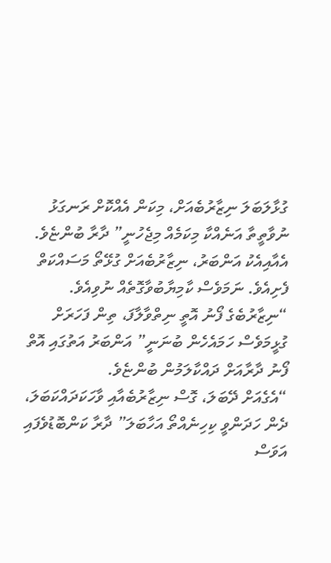ގުޅާލަބަލަ ނިޒާރުބެއަށް، މިކަން އެއްކޮށް ރަނގަޅު ނުވާތީތާ އަނެއްކާ މިކަމެއް މިޖެހުނީ” ދާރާ ބުންޏެވެ. އެއާއިއެކު އަންބަރު، ނިޒާރުބެއަށް ގުޅޭތޯ މަސައްކަތް ފެށިއެވެ. ނަމަވެސް ކާމިޔާބުވާގޮތެއް ނުވިއެވެ.
“ނިޒާރުބެގެ ފޯނު އޮތީ ނިތްވާލާފަ، ތިން ފަހަރަށް ގުޅީމަވެސް ހަމައެހެން ބުނަނީ” އަންބަރު އަތުގައި އޮތް ފޯނު ދާރާއަށް ދައްކާލަމުން ބުންޏެވެ.
“އެގެއަށް ދޭބަލަ، ގޮސް ނިޒާރުބެއާއި ވާހަކަދައްކަބަލަ، ދެން ހަދަންވީ ކިހިނެއްތޯ އަހާބަލަ” ދާރާ ކަންބޮޑުވެފައި އަވަސް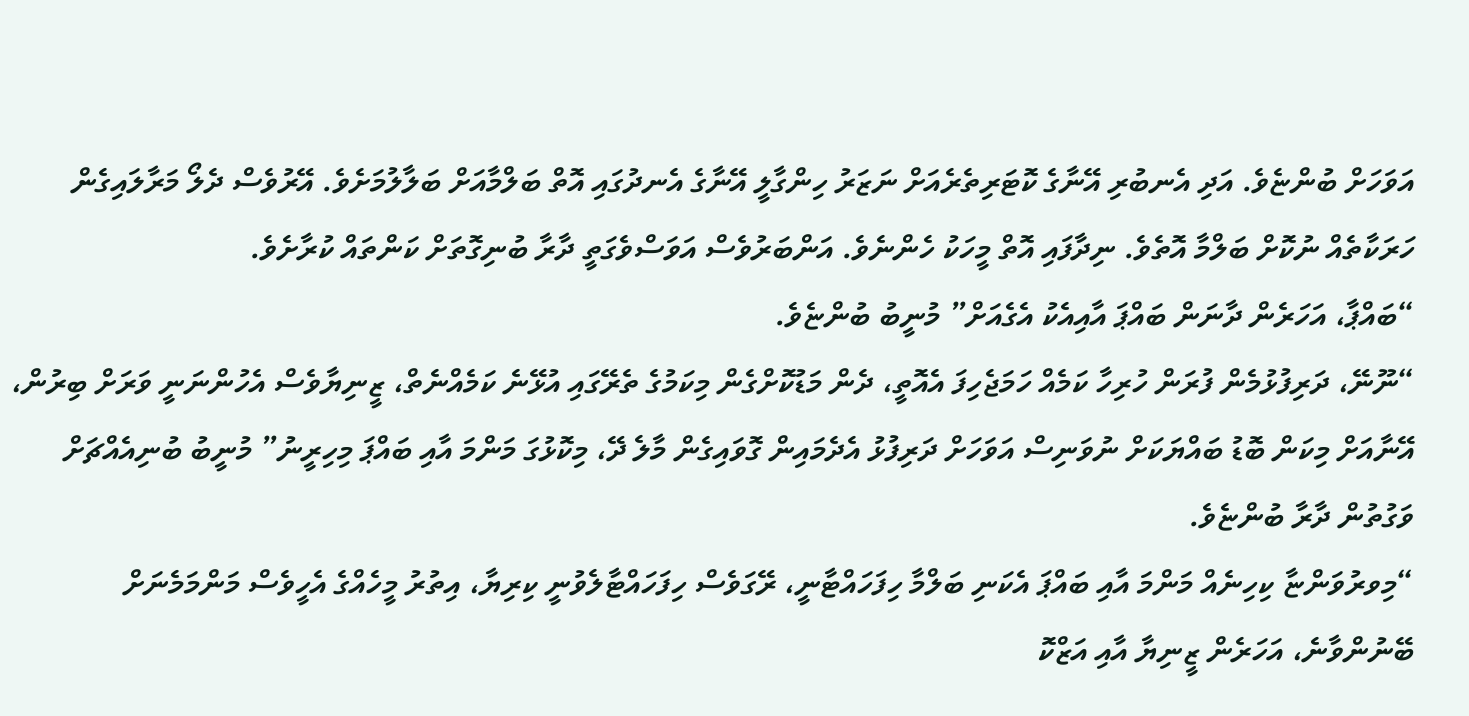އަވަހަށް ބުންޏެވެ. އަދި އެނބުރި އޭނާގެ ކޮޓަރިތެރެއަށް ނަޒަރު ހިންގާލީ އޭނާގެ އެނދުގައި އޮތް ބަލްމާއަށް ބަލާލުމަށެވެ. އޭރުވެސް ދެލޯ މަރާލައިގެން ހަރަކާތެއް ނުކޮށް ބަލްމާ އޮތެވެ. ނިދާފައި އޮތް މީހަކު ހެންނެވެ. އަންބަރުވެސް އަވަސްވެގަތީ ދާރާ ބުނިގޮތަށް ކަންތައް ކުރާށެވެ.
“ބައްޕާ، އަހަރެން ދާނަން ބައްޕަ އާއިއެކު އެގެއަށް” މުނީބު ބުންޏެވެ.
“ނޫނޭ، ދަރިފުޅުމެން ފުރަން ހުރިހާ ކަމެއް ހަމަޖެހިފަ އެއޮތީ، ދެން މަޑުކޮށްގެން މިކަމުގެ ތެރޭގައި އުޅޭނެ ކަމެއްނެތް، ޒީނިޔާވެސް އެހުންނަނީ ވަރަށް ބިރުން، އޭނާއަށް މިކަން ބޮޑު ބައްޔަކަށް ނުވަނިސް އަވަހަށް ދަރިފުޅު އެދެމައިން ގޮވައިގެން މާލެ ދޭ، މިކޮޅުގަ މަންމަ އާއި ބައްޕަ މިހިރީނު” މުނީބު ބުނިއެއްޗަށް ވަގުތުން ދާރާ ބުންޏެވެ.
“މިވރުވަންޏާ ކިހިނެއް މަންމަ އާއި ބައްޕަ އެކަނި ބަލްމާ ހިފަހައްޓާނީ، ރޭގަވެސް ހިފަހައްޓާލެވުނީ ކިރިޔާ، އިތުރު މީހެއްގެ އެހީވެސް މަންމަމެނަށް ބޭނުންވާނެ، އަހަރެން ޒީނިޔާ އާއި އަޒްކޮ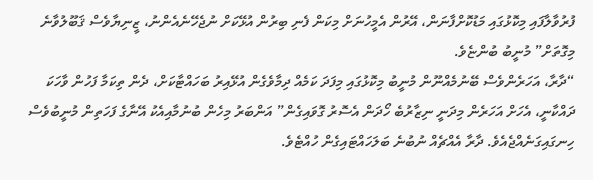ފުރުވާލާފައި މިކޮޅުގައި މަޑުކޮށްފާނަން، އޭރުން އެމީހުނަށް މިކަން ފެނި ބިރުން އުޅޭކަށް ނުޖެހޭނެއެންނު، ޒީނިޔާވެސް ޤަބޫލުވާނެ މިގޮތަށް” މުނީބު ބުންޏެވެ.
“ދާރާ، އަހަރެންވެސް ބޭނުމެއްނޫން މުނީބު މިކޮޅުގައި މިފަދަ ކަމެއް ދިމާވެގެން އުޅޭއިރު ބަހައްޓާކަށް، ދެން ތިކަމާ ފަހުން ވާހަކަ ދައްކާނީ، އެހަށް އަހަރެން މިދަނީ ނިޒާރުބެ ހޯދަން އެސޮރު ގޮވައިގެން” އަންބަރު މިހެން ބުނުމާއިއެކު އޭނާގެ ފަހަތިން މުނީބުވެސް ހިނގައިގަނެއްޖެއެވެ. ދާރާ އެއްޗެއް ނުބުނެ ބަލަހައްޓައިގެން ހުއްޓެވެ.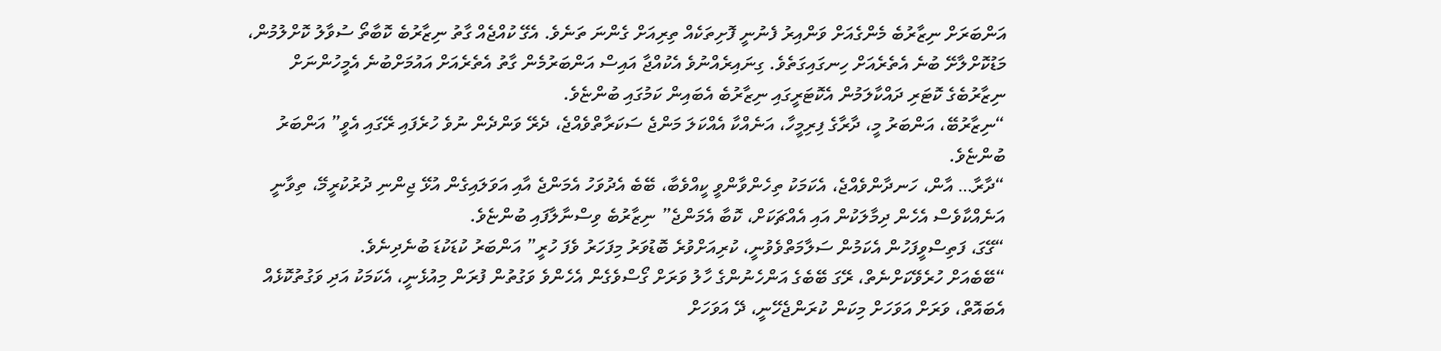އަންބަރަށް ނިޒާރުބެ މެންގެއަށް ވަންއިރު ފެނުނީ ފޮށިތަކެއް ތިރިއަށް ގެންނަ ތަނެވެ. އެގޭ ކުއްޖެއް ގާތު ނިޒާރުބެ ކޮބާތޯ ސުވާލު ކޮށްލުމުން، މަޑުކޮށްލާށޭ ބުނެ އެތެރެއަށް ހިނގައިގަތެވެ. ގިނައިރެއްނުވެ އެކުއްޖާ އައިސް އަންބަރުމެން ގާތު އެތެރެއަށް އައުމަށްބުނެ އެމީހުންނަށް ނިޒާރުބެގެ ކޮޓަރި ދައްކާލަމުން އެކޮޓަރީގައި ނިޒާރުބެ އެބައިން ކަމުގައި ބުންޏެވެ.
“ނިޒާރުބޭ، އަންބަރު މީ، ދާރާގެ ފިރިމީހާ، އަނެއްކާ އެއްކަލަ މަންޖެ ސަކަރާތްވެއްޖެ، ދެރޭ ވަންދެން ނުވެ ހުރެފައި ރޭގައި އެވީ” އަންބަރު ބުންޏެވެ.
“ދާރާ… އާން، ހަނދާންވެއްޖެ، އެކަމަކު ތިހެންވާންވީ ކީއްވެބާ، ބޭބެ އެދުވަހު އެމަންޖެ އާއި އަވަލައިގެން އުޅޭ ޖިންނި ދުރުކުރީމޭ، ތިވާނީ އަނެއްކާވެސް އެހެން ދިމާލަކުން އައި އެއްޗަކަށް، ކޮބާ އެމަންޖެ” ނިޒާރުބެ ވިސްނާލާފައި ބުންޏެވެ.
“ގޭގަ، ފަތިސްވީފަހުން އެކަމުން ސަލާމަތްވެވުނީ، ކުރިއަށްވުރެ ބޮޑުވަރު މިފަހަރު ވެފަ ހުރީ” އަންބަރު ކުޑަކުޑަ ބުނެދިނެވެ.
“ބޭބެއަށް ހުރެވޭކަށްނެތް، ރޭގަ ބޭބެގެ އަންހެނުންގެ ހާލު ވަރަށް ގޯސްވެގެން އެހެންވެ ވަގުތުން ފުރަން މިއުޅެނީ، އެކަމަކު އަދި ވަގުތުކޮޅެއް އެބައޮތް، ވަރަށް އަވަހަށް މިކަން ކުރަންޖެހޭނީ، ދޭ އަވަހަށް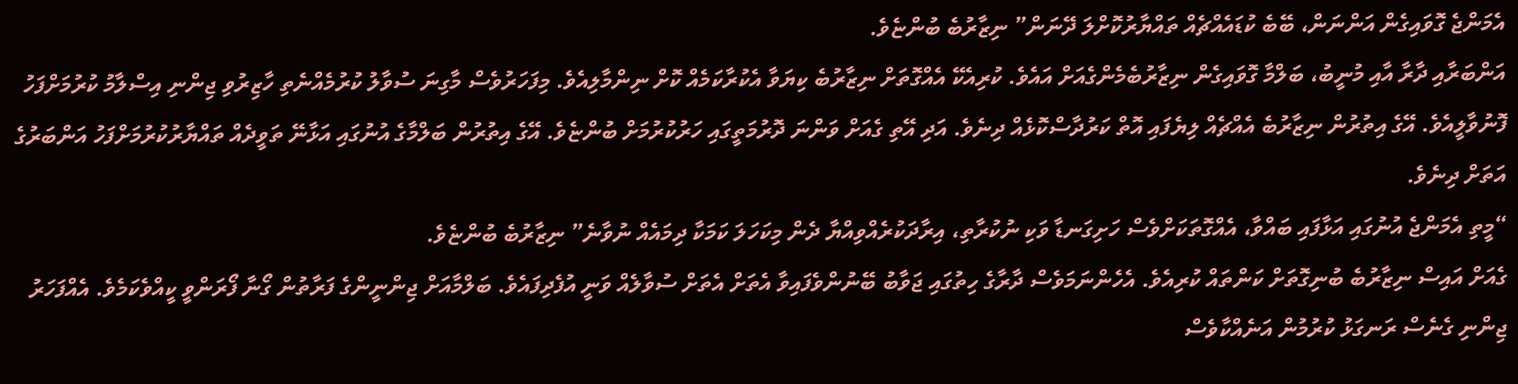އެމަންޖެ ގޮވައިގެން އަންނަން، ބޭބެ ކުޑައެއްޗެއް ތައްޔާރުކޮށްލަ ދޭނަން” ނިޒާރުބެ ބުންޏެވެ.
އަންބަރާއި ދާރާ އާއި މުނީބު، ބަލްމާ ގޮވައިގެން ނިޒާރުބެމެންގެއަށް އައެވެ. ކުރިއެކޭ އެއްގޮތަށް ނިޒާރުބެ ކިޔަވާ އެކުރާކަމެއް ކޮށް ނިންމާލިއެވެ. މިފަހަރުވެސް މާގިނަ ސުވާލު ކުރުމެއްނެތި ހާޒިރުވި ޖިންނި އިސްލާމު ކުރުމަށްފަހު ފޮނުވާލީއެވެ. އޭގެ އިތުރުން ނިޒާރުބެ އެއްޗެއް ލިޔެފައި އޮތް ކަރުދާސްކޮޅެއް ދިނެވެ. އަދި އޭތި ގެއަށް ވަންނަ ދޮރުމަތީގައި ހަރުކުރުމަށް ބުންޏެވެ. އޭގެ އިތުރުން ބަލްމާގެ އުނުގައި އަޅާނޭ ތަވީދެއް ތައްޔާރުކުރުމަށްފަހު އަންބަރުގެ އަތަށް ދިނެވެ.
“މީތި އެމަންޖެ އުނުގައި އަޅާފައި ބައްވާ، އެއްގޮތަކަށްވެސް ހަށިގަނޑާ ވަކި ނުކުރާތި، އިރާދަކުރެއްވިއްޔާ ދެން މިކަހަލަ ކަމަކާ ދިމައެއް ނުވާނެ” ނިޒާރުބެ ބުންޏެވެ.
ގެއަށް އައިސް ނިޒާރުބެ ބުނިގޮތަށް ކަންތައް ކުރިއެވެ. އެހެންނަމަވެސް ދާރާގެ ހިތުގައި ޖަވާބު ބޭނުންވެފައިވާ އެތަށް އެތަށް ސުވާލެއް ވަނީ އުފެދިފައެވެ. ބަލްމާއަށް ޖިންނީންގެ ފަރާތުން ގޯނާ ފޯރަންވީ ކީއްވެކަމެވެ. އެއްފަހަރު ޖިންނި ގެނެސް ރަނގަޅު ކުރުމުން އަނެއްކާވެސް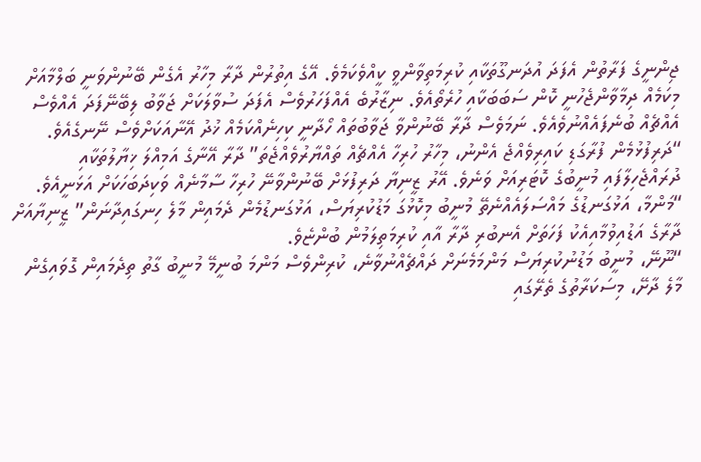ޖިންނީގެ ފަރާތުން އެފަދަ އުދަނގޫތަކާއި ކުރިމަތިވާންވީ ކީއްވެކަމެވެ. އޭގެ އިތުރުން ދާރާ މިހާރު އެގެން ބޭނުންވަނީ ބަލްމާއަށް މިކަމެއް ދިމާވާންޖެހުނީ ކޮން ސަބަބަކާއި ހުރެތޯއެވެ. ނިޒާރުބެ އެއްފަހަރުވެސް އެފަދަ ސުވާލަކަށް ޖަވާބު ލިބޭނޭފަދަ އެއްވެސް އެއްޗެއް ބުނެފައެއްނުވެއެވެ. ނަމަވެސް ދާރާ ބޭނުންވާ ޖަވާބުތައް ހޯދާނީ ކިހިނެއްކަމެއް ޚުދު އޭނާއަކަށްވެސް ނޭނގެއެވެ.
“ދަރިފުޅުމެން ފުރާގަޑި ކައިރިވެއްޖެ އެންނު، މިހާރު ހުރިހާ އެއްޗެއް ތައްޔާރުވެއްޖެތަ” ދާރާ އޭނާގެ އަމިއްލަ ޚިޔާލުތަކާއި ދުރައްޖެހިލާފައި މުނީބުގެ ކޮޓަރިއަށް ވަނެވެ. އޭރު ޒީނިޔާ ދަރިފުޅަށް ބޭނުންވާނޭ ހުރިހާ ސާމާނެއް ވަކިދަބަހަކަށް އަޅަނީއެވެ.
“މަންމާ، އަޅުގަނޑުގެ މައްސަލައެއްނެތޭ މުނީބު މިކޮޅުގަ މަޑުކުރިޔަސް، އަޅުގަނޑުމެން ދެމައިން މާލެ ހިނގައިދާނަން” ޒީނިޔާއަށް ދާރާގެ އަޑުއިވުމާއިއެކު ފަހަތަށް އެނބުރި ދާރާ އާއި ކުރިމަތިލަމުން ބުންޏެވެ.
“ނޫނޭ، މުނީބު މަޑުނުކުރިޔަސް މަންމަމެނަށް ދައްޗެއްނުވާނެ، ކުރިންވެސް މަންމަ ބުނީމޭ މުނީބު ގާތު ތިދެމައިން ގޮވައިގެން މާލެ ދާށޭ، މިސަކަރާތުގެ ތެރޭގައި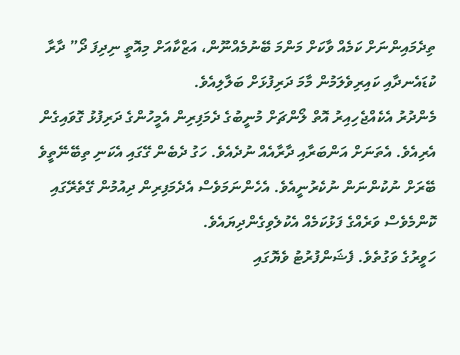ތިދެމައިންނަށް ކަމެއް ވާކަށް މަންމަ ބޭނުމެއްނޫން، އަޒްކާއަށް މިއޮތީ ނިދިފަ ދޯ” ދާރާ ކުޑައެނދާއި ކައިރިވެލަމުން މާމަ ދަރިފުޅަށް ބަލާލިއެވެ.
މެންދުރު އެކެއްޖެހިއިރު އޮތް ލޯންޗަށް މުނީބުގެ ދެމަފިރިން އެމީހުންގެ ދަރިފުޅު ގޮވައިގެން އެރިއެވެ. އެތަނަށް އަންބަރާއި ދާރާއެއް ނުދެއެވެ. ހަގު ދެބެން ގޭގައި އެކަނި ތިބޭނޭތީވެ ބޭރަށް ނުކުންނަން ނުކެރުނީއެވެ. އެހެންނަމަވެސް އެދެމަފިރިން ދިއުމުން ގޭތެރޭގައި ކޮންމެވެސް ވަރެއްގެ ފަޅުކަމެއް އެކުލެވިގެންދިޔައެވެ.
ހަވީރުގެ ވަގުތެވެ. ފެޝަންފުރުޓު ވެޔޮގައި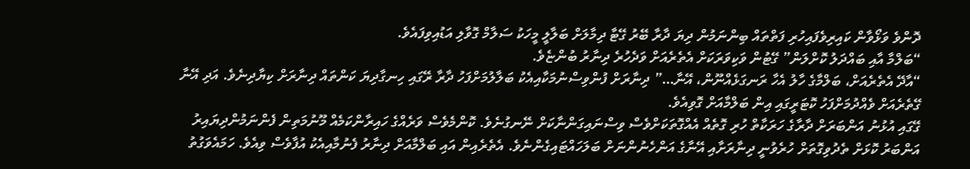ދޮންވެ ވަޅޯވާން ކައިރިވެފައިހުރި ފަތްތައް ބިންނަމުން ދިޔަ ދާރާ ބޭރު ގޭޓާ ދިމާލަށް ބަލާލީ މީހަކު ސަލާމް ގޮވާލި އަޑުއިވިފައެވެ.
“ބަލްމާ އާއި ބައްދަލު ކޮށްލަން” ގޭޓުން ވަކިވަރަކަށް އެތެރެއަށް ވަދެހުރެ ދިނާރު ބުންޏެވެ.
“އާދޭ އެތެރެއަށް، ބަލްމާގެ ހާލު އެހާ ރަނގަޅެއްނޫން، އޭނާ…” ދިނާރަށް ފުންވިސްނުމަކާއިއެކު ބަލާލުމަށްފަހު ދާރާ ރޭގައި ހިނގާދިޔަ ކަންތައް ދިނާރަށް ކިޔާދިނެވެ. އަދި އޭނާ ގޭތެރެއަށް ވެއްދުމަށްފަހު ކޮޓަރީގައި އިން ބަލްމާއަށް ގޮވިއެވެ.
ގޭގައި އުޅުނު އަންބަރަށް ދާރާގެ ހަރަކާތް ހުރި ގޮތެއް އެއްގޮތަކަށްވެސް ވިސްނައިގަންނާކަށް ނޭނގުނެވެ. ކޮންމެވެސް ވަރެއްގެ ހައިރާންކަމެއް މޫނުމަތިން ފެންނަމުންދިޔައިރު އަންބަރު ކޮޅަށް ތެދުވިގޮތަށް ހުރެވުނީ ދިނާރަށާއި އޭނާގެ އަންހެނުންނަށް ބަލަހައްޓައިގެންނެވެ. އެތެރެއިން އައި ބަލްމާއަށް ދިނާރު ފެނުމާއިއެކު އުފާވެސް ވިއެވެ. ހަމައެވަގުތު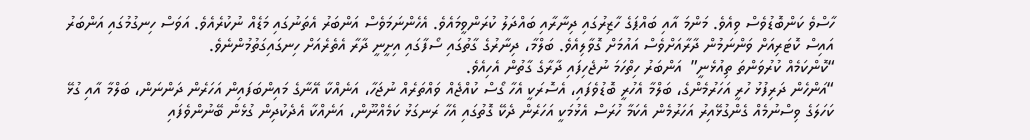ހާސްވެ ކަންބޮޑުވެސް ވިއެވެ. މަންމަ އާއި ބައްޕަގެ ހާޒިރުގައި ދިނާރާއި ބައްދަލު ކުރަންވީމައެވެ. އެހެންނަމަވެސް އަންބަރު އެތަނުގައި މަޑެއް ނުކުރެއެވެ. އަވަސް ހިނގުމުގައި އަންބަރު އައިސް ކޮޓަރިއަށް ވަންނަމުން ދާރާއަށްވެސް އައުމަށް ގޮވާލިއެވެ. ބަލްމާ، ދިނާރުގެ ގާތުގައި ސޯފާގައި އިށީނީ ދާރާ އެތެރެއަށް ހިނގައިގަތުމުންނެވެ.
“ކޮންކަމެއް ކުރުވަންތަ ތިއުޅެނީ”  އަންބަރު ހިތްހަމަ ނުޖެހިފައި ދާރާގެ ގާތުން އެހިއެވެ.
“އަންހެން ދަރިފުޅު ހުރީ އަހަރުމެންގެ، ބަލްމާ އެހުރީ ބޮޑުވެފައި، އެސޮރަކީ އެހާ ގޯސް ކުއްޖެއް ވައްތަރެއް ނުޖަހާ، އަނެއްކާ އޭނާގެ މައިންބަފައިން އަހަރެން ދަންނަން، ބަލްމާ އާއި ގުޅޭ ކަހަލަގެ ވިސްނުމެއް ގެންގުޅޭއިރު އަހަރުމެން އެކަމާ ހުރަސް އެޅުމަކީ އަހަރެން ދެކޭ ގޮތުގައި އެހާ ރަނގަޅު ކަމެއްނޫން، އަނެއްކާ އެދެކުދިން ގުޅެން ބޭނުންވެފައި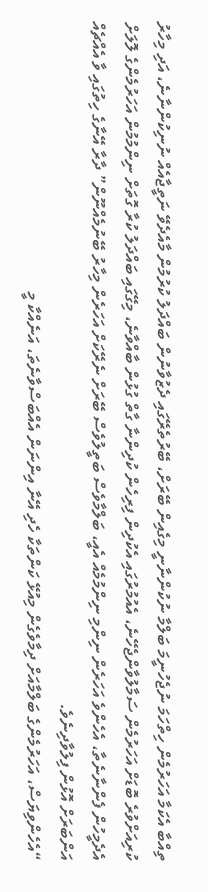ތިއްބާ އެކަމާ އަހަރުމެން ހިތްހަމަ ނުޖެހުނީމަ ބަލްމާ ނުކުންނާނީ މިގެއިން ބޭރަށް، ބޭރުތެރޭގައި ދެޒުވާނުން ބައްދަލު ކުރުމުން މާއެދެވޭ ނަތީޖާއެއް ނުނިކުންނާނެ، އަދި މިހާރު ކުރިއަށްވުރެ ބޮޑަށް އަހަރުމެން ސަމާލުވާންޖެހޭނެ، އެއުމުރުގައި އެކުދިން ފިރިހެން ކުދިންނާ ގާތް ގުޅުން ބާއްވާނެ، މިގޭގައި ބައްދަލު ކުރާ ގޮތަށް ނިންމުމުން އަހަރުމެންގެ ލޮލަށް އެދެމީހުން ފެންނާނެތާ، އެހެންވެ އަހަރެން ނިންމި ނިންމުމެއް އެއީ، ބަލްމާވެސް ބަތީލުވެސް ބޭރަށް ނެރޭކަށް އަހަރެން މިހާރު ބޭނުމެއްނޫން” ދާރާ އޭނާގެ ހިތުގައި ވާ އެއްޗެއް އަންބަރަށް އޮޅުން ފިލުވާދިނެވެ.
“އެހެންވިޔަސް، އަހަރުމެންގެ ބަލްމާއަށް ދިމާވެގެން މިއުޅޭ ކަންތަކާ ހެދި އޭނާ އިންނަން އެއްބަސްވާނެތަ، އަނެއްކާ މީ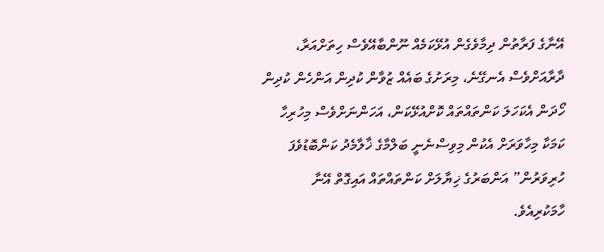އޭނާގެ ފަރާތުން ދިމާވެގެން އުޅޭކަމެއް ނޫންބާއޭވެސް ހިތަށްއަރާ، ދާރާއަށްވެސް އެނގޭނެ، މިރަށުގެ ބައެއް ޒުވާން ކުދިން އަންހެން ކުދިން ހޯދަން އެކަހަލަ ކަންތައްތައް ކޮށްއުޅޭކަން، އަހަންނަށްވެސް މިހުރިހާ ކަމަކާ މިހާވަރަށް އެކުން މިވިސްނެނީ ބަލްމާގެ ޚާލާމެދު ކަންބޮޑުވެފަ ހުރިވަރުން” އަންބަރުގެ ޚިޔާލަށް ކަންތައްތައް އައިގޮތް އޭނާ ހާމަކުރިއެވެ.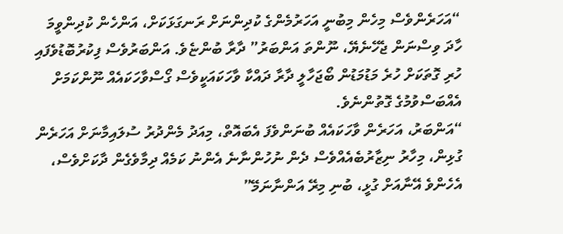“އަހަރެންވެސް މިހެން މިބުނީ އަހަރުމެންގެ ކުދިންނަށް ރަނގަޅަކަށް، އަންހެން ކުދިންވީމަ ހާދަ ވިސްނަން ޖެހޭނެޔޭ، ނޫންތަ އަންބަރު” ދާރާ ބުންޏެވެ. އަންބަރުވެސް ފިކުރުބޮޑުވެފައި ހުރި ގޮތަކަށް ހުރެ މަޑުމަޑުން ބޯޖަހާލީ ދާރާ ދައްކާ ވާހަކައަކީވެސް ގޯސްވާހަކައެއް ނޫންކަމަށް އެއްބަސްވުމުގެ ގޮތުންނެވެ.
“އަންބަރު، އަހަރެން ވާހަކައެއް ބުނަންވެފަ އެބައޮތް، މިއަދު މެންދުރު ސުލައިމާނަށް އަހަރެން ގުޅިން، މިހާރު ނިޒާރުބެއެއްވެސް ދެން ނުހުންނާނެ އެންނު ކަމެއް ދިމާވެގެން ދާކަށްވެސް، އެހެންވެ އޭނާއަށް ގުޅީ، ބުނި މިރޭ އަންނާނަމޭ”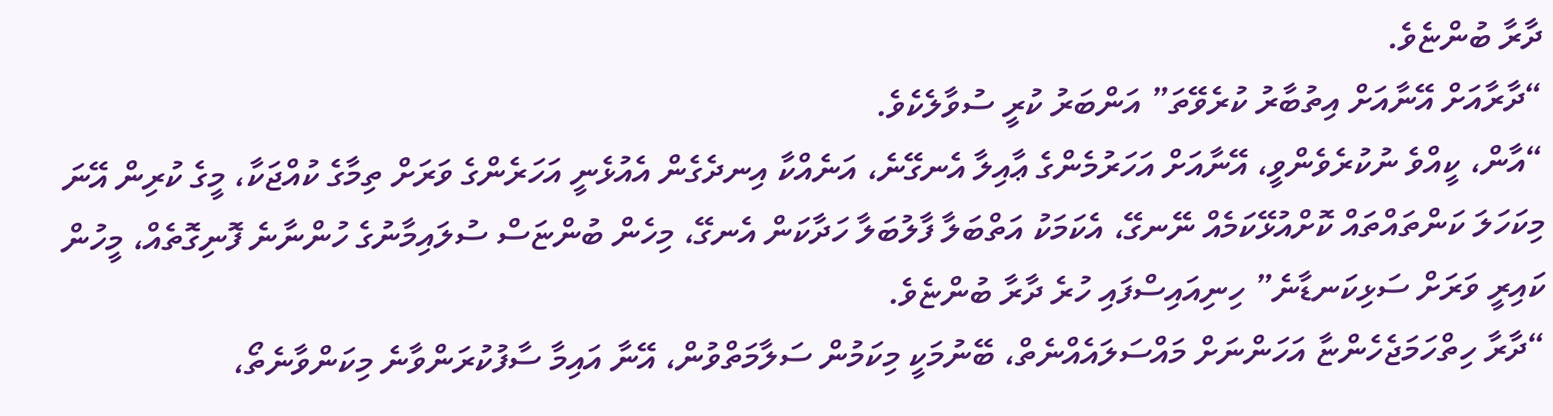ދާރާ ބުންޏެވެ.
“ދާރާއަށް އޭނާއަށް އިތުބާރު ކުރެވޭތަ” އަންބަރު ކުރީ ސުވާލެކެވެ.
“އާން، ކީއްވެ ނުކުރެވެންވީ، އޭނާއަށް އަހަރުމެންގެ ޢާއިލާ އެނގޭނެ، އަނެއްކާ އިނދެގެން އެއުޅެނީ އަހަރެންގެ ވަރަށް ތިމާގެ ކުއްޖަކާ، މީގެ ކުރިން އޭނަ މިކަހަލަ ކަންތައްތައް ކޮށްއުޅޭކަމެއް ނޭނގޭ، އެކަމަކު އަތްބަލާ ފާލުބަލާ ހަދާކަން އެނގޭ، މިހެން ބުންޏަސް ސުލައިމާނުގެ ހުންނާނެ ފޮނިގޮތެއް، މީހުން ކައިރީ ވަރަށް ސަޅިކަނޑާނެ” ހިނިއައިސްފައި ހުރެ ދާރާ ބުންޏެވެ.
“ދާރާ ހިތްހަމަޖެހެންޏާ އަހަންނަށް މައްސަލައެއްނެތް، ބޭނުމަކީ މިކަމުން ސަލާމަތްވުން، އޭނާ އައިމާ ސާފުކުރަންވާނެ މިކަންވާނެތޯ،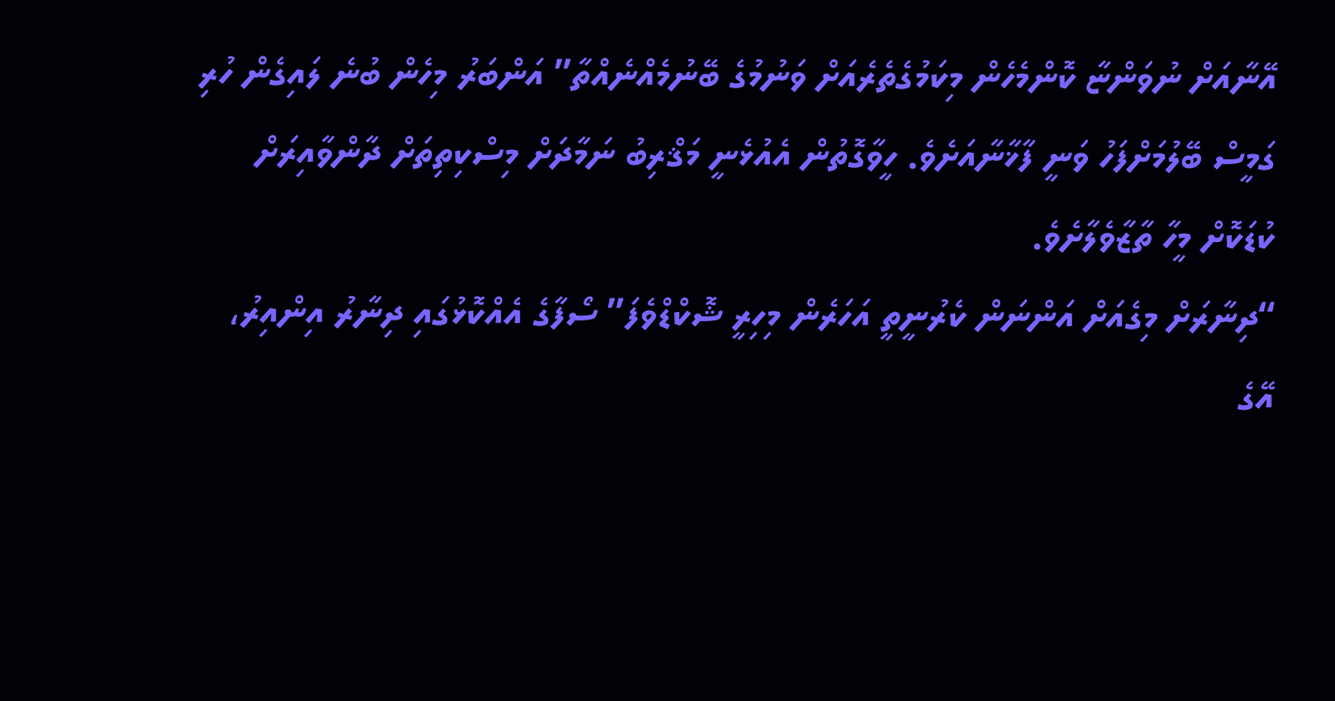އޭނާއަށް ނުވަންޏާ ކޮންމެހެން މިކަމުގެތެރެއަށް ވަނުމުގެ ބޭނުމެއްނެއްތާ” އަންބަރު މިހެން ބުނެ ލައިގެން ހުރި ގަމީސް ބޭލުމަށްފަހު ވަނީ ފާޚާނާއަށެވެ. ހީވާގޮތުން އެއުޅެނީ މަޤްރިބު ނަމާދަށް މިސްކިތިތަށް ދާންވާއިރަށް ކުޑަކޮށް މީހާ ތާޒާވެލާށެވެ.
“ދިނާރަށް މިގެއަށް އަންނަން ކެރުނީތީ އަހަރެން މިހިރީ ޝޮކްޑްވެފަ” ސޯފާގެ އެއްކޮޅުގައި ދިނާރު އިންއިރު، އޭގެ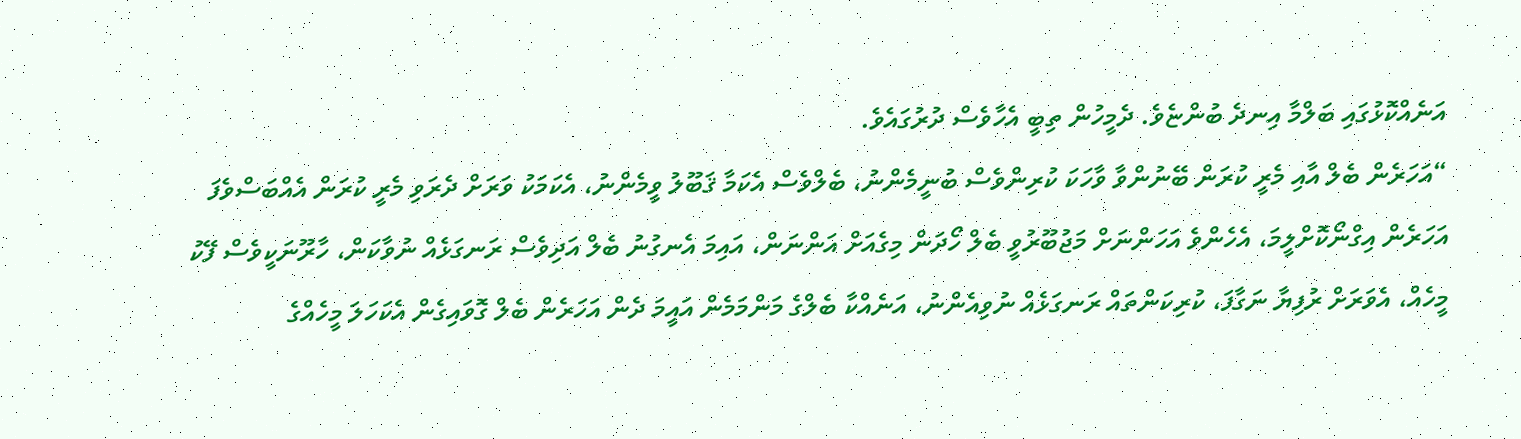އަނެއްކޮޅުގައި ބަލްމާ އިނދެ ބުންޏެވެ. ދެމީހުން ތިބީ އެހާވެސް ދުރުގައެވެ.
“އަހަރެން ބެލް އާއި މެރީ ކުރަން ބޭނުންވާ ވާހަކަ ކުރިންވެސް ބުނީމެންނު، ބެލްވެސް އެކަމާ ޤަބޫލު ވީމެންނު، އެކަމަކު ވަރަށް ދެރަވި މެރީ ކުރަން އެއްބަސްވެފަ އަހަރެން އިގްނޯކޮށްލީމަ، އެހެންވެ އަހަންނަށް މަޖުބޫރުވީ ބެލް ހޯދަން މިގެއަށް އަންނަން، އައިމަ އެނގުނު ބެލް އަދިވެސް ރަނގަޅެއް ނުވާކަން، ހާރޫނަކީވެސް ފޭކު މީހެއް، އެވަރަށް ރުފިޔާ ނަގާފަ، ކުރިކަންތައް ރަނގަޅެއް ނުވިއެންނު، އަނެއްކާ ބެލްގެ މަންމަމެން އައީމަ ދެން އަހަރެން ބެލް ގޮވައިގެން އެކަހަލަ މީހެއްގެ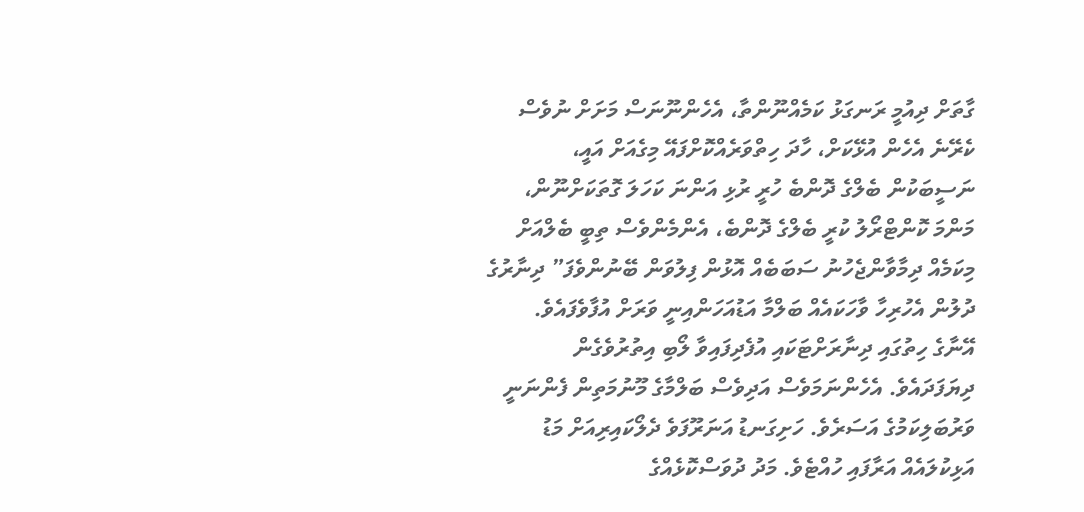ގާތަށް ދިއުމީ ރަނގަޅު ކަމެއްނޫންތާ، އެހެންނޫނަސް މަށަށް ނުވެސް ކެރޭނެ އެހެން އުޅޭކަށް، ހާދަ ހިތްވަރެއްކޮށްފައޭ މިގެއަށް އައީ، ނަސީބަކުން ބެލްގެ ދޮންބެ ހުރީ ރުޅި އަންނަ ކަހަލަ ގޮތަކަށްނޫން، މަންމަ ކޮންޓްރޯލު ކުރީ ބެލްގެ ދޮންބެ، އެންމެންވެސް ތިބީ ބެލްއަށް މިކަމެއް ދިމާވާންޖެހުނު ސަބަބެއް އޮޅުން ފިލުވަން ބޭނުންވެފަ” ދިނާރުގެ ދުލުން އެހުރިހާ ވާހަކައެއް ބަލްމާ އަޑުއަހަންއިނީ ވަރަށް އުފާވެފައެވެ. އޭނާގެ ހިތުގައި ދިނާރަށްޓަކައި އުފެދިފައިވާ ލޯބި އިތުރުވެގެން ދިޔަފަދައެވެ. އެހެންނަމަވެސް އަދިވެސް ބަލްމާގެ މޫނުމަތިން ފެންނަނީ ވަރުބަލިކަމުގެ އަސަރެވެ. ހަށިގަނޑު އަނަރޫފަވެ ދެލޯކައިރިއަށް މަޑު އަޅިކުލައެއް އަރާފައި ހުއްޓެވެ. މަދު ދުވަސްކޮޅެއްގެ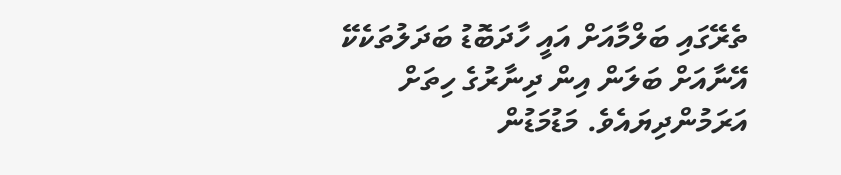ތެރޭގައި ބަލްމާއަށް އައީ ހާދަބޮޑު ބަދަލުތަކެކޭ އޭނާއަށް ބަލަން އިން ދިނާރުގެ ހިތަށް އަރަމުންދިޔައެވެ. މަޑުމަޑުން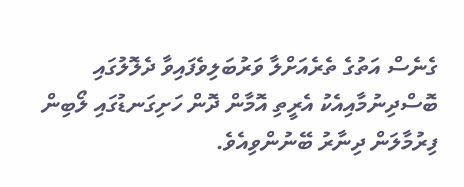ގެނެސް އަތުގެ ތެރެއަށްލާ ވަރުބަލިވެފައިވާ ދެލޮލުގައި ބޮސްދިނުމާއިއެކު އެރީތި އޮމާން ދޮން ހަށިގަނޑުގައި ލޯބިން ފިރުމާލަން ދިނާރު ބޭނުންވިއެވެ.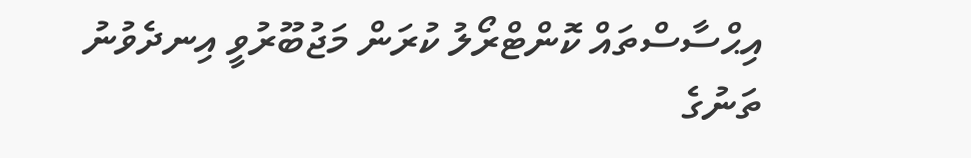އިޙްސާސްތައް ކޮންޓްރޯލު ކުރަން މަޖުބޫރުވީ އިނދެވުނު ތަނުގެ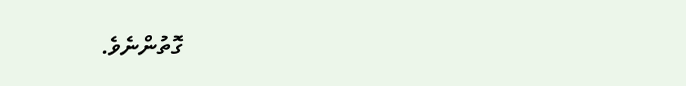ގޮތުންނެވެ.